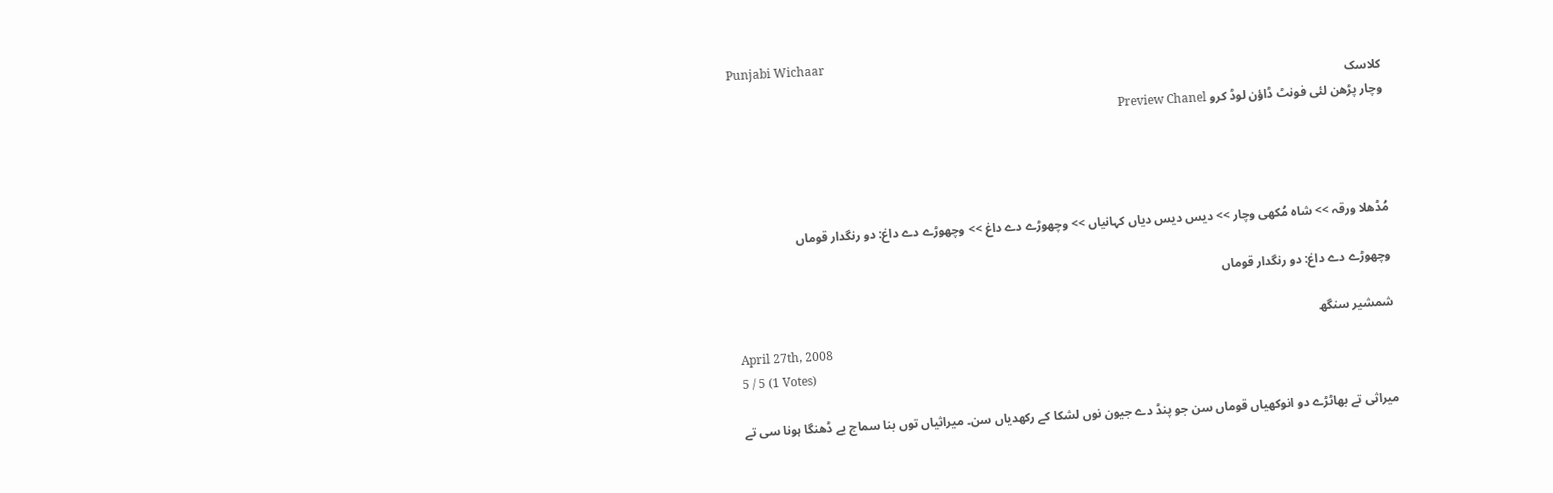Punjabi Wichaar
کلاسک
وچار پڑھن لئی فونٹ ڈاؤن لوڈ کرو Preview Chanel




مُڈھلا ورقہ >> شاہ مُکھی وچار >> دیس دیس دیاں کہانیاں >> وچھوڑے دے داغ >> وچھوڑے دے داغ: دو رنگدار قوماں

وچھوڑے دے داغ: دو رنگدار قوماں

شمشیر سنگھ
April 27th, 2008
5 / 5 (1 Votes)

میراثی تے بھاٹڑے دو انوکھیاں قوماں سن جو پنڈ دے جیون نوں لشکا کے رکھدیاں سن۔ میراثیاں توں بنا سماج بے ڈھنگا ہونا سی تے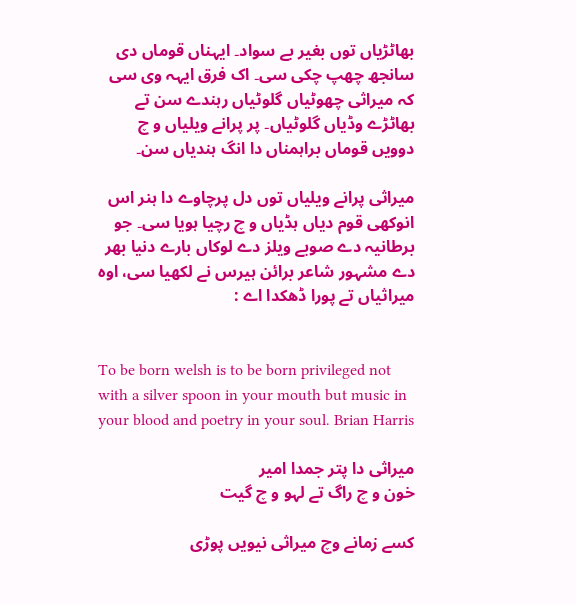بھاٹڑیاں توں بغیر بے سواد۔ ایہناں قوماں دی سانجھ چھپ چکی سی۔ اک فرق ایہہ وی سی کہ میراثی چھوٹیاں گلوٹیاں رہندے سن تے بھاٹڑے وڈیاں گلوٹیاں۔ پر پرانے ویلیاں و چ دوویں قوماں براہمناں دا انگ ہندیاں سن۔

میراثی پرانے ویلیاں توں دل پرچاوے دا ہنر اس انوکھی قوم دیاں ہڈیاں و چ رچیا ہویا سی۔ جو برطانیہ دے صوبے ویلز دے لوکاں بارے دنیا بھر دے مشہور شاعر برائن ہیرس نے لکھیا سی، اوہ میراثیاں تے پورا ڈھکدا اے :


To be born welsh is to be born privileged not with a silver spoon in your mouth but music in your blood and poetry in your soul. Brian Harris

میراثی دا پتر جمدا امیر
خون و چ راگ تے لہو و چ گیت

کسے زمانے وچ میراثی نیویں پوڑی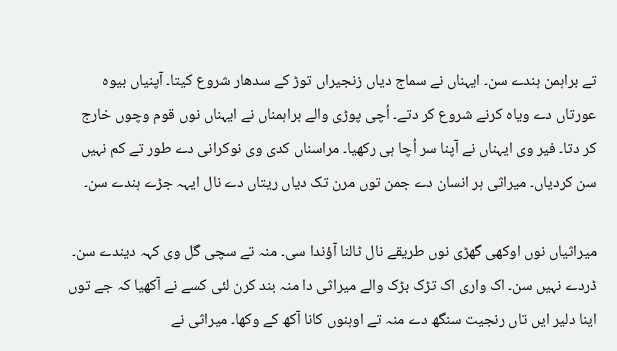تے براہمن ہندے سن۔ ایہناں نے سماج دیاں زنجیراں توڑ کے سدھار شروع کیتا۔ آپنیاں بیوہ عورتاں دے ویاہ کرنے شروع کر دتے۔ اُچی پوڑی والے براہمناں نے ایہناں نوں قوم وچوں خارج کر دتا۔ فیر وی ایہناں نے آپنا سر اُچا ہی رکھیا۔ مراسناں کدی وی نوکرانی دے طور تے کم نہیں سن کردیاں۔ میراثی ہر انسان دے جمن توں مرن تک دیاں ریتاں دے نال ایہہ جڑے ہندے سن۔

میراثیاں نوں اوکھی گھڑی نوں طریقے نال ٹالنا آؤندا سی۔ منہ تے سچی گل وی کہہ دیندے سن۔ ڈردے نہیں سن۔ اک واری اک تڑک بڑک والے میراثی دا منہ بند کرن لئی کسے نے آکھیا کہ جے توں اینا دلیر ایں تاں رنجیت سنگھ دے منہ تے اوہنوں کانا آکھ کے وکھا۔ میراثی نے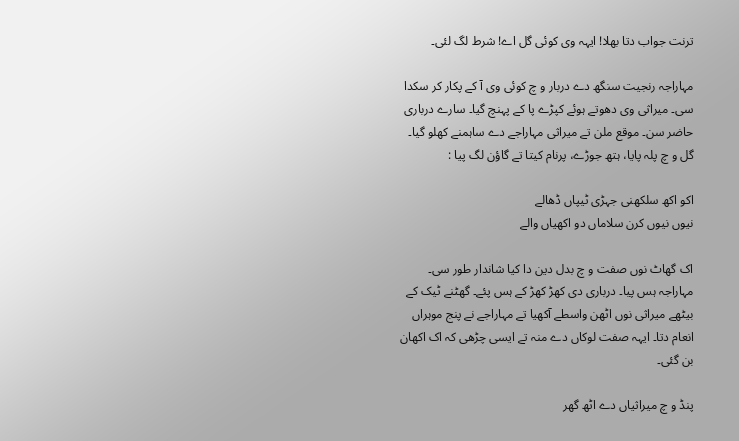ترنت جواب دتا بھلا! ایہہ وی کوئی گل اے! شرط لگ لئی۔

مہاراجہ رنجیت سنگھ دے دربار و چ کوئی وی آ کے پکار کر سکدا سی۔ میراثی وی دھوتے ہوئے کپڑے پا کے پہنچ گیا۔ سارے درباری حاضر سن۔ موقع ملن تے میراثی مہاراجے دے ساہمنے کھلو گیا۔ گل و چ پلہ پایا، ہتھ جوڑے، پرنام کیتا تے گاؤن لگ پیا :

اکو اکھ سلکھنی جہڑی ٹیپاں ڈھالے
نیوں نیوں کرن سلاماں دو اکھیاں والے

اک گھاٹ نوں صفت و چ بدل دین دا کیا شاندار طور سی۔ مہاراجہ ہس پیا۔ درباری دی کھڑ کھڑ کے ہس پئے۔ گھٹنے ٹیک کے بیٹھے میراثی نوں اٹھن واسطے آکھیا تے مہاراجے نے پنج موہراں انعام دتا۔ ایہہ صفت لوکاں دے منہ تے ایسی چڑھی کہ اک اکھان بن گئی۔

پنڈ و چ میراثیاں دے اٹھ گھر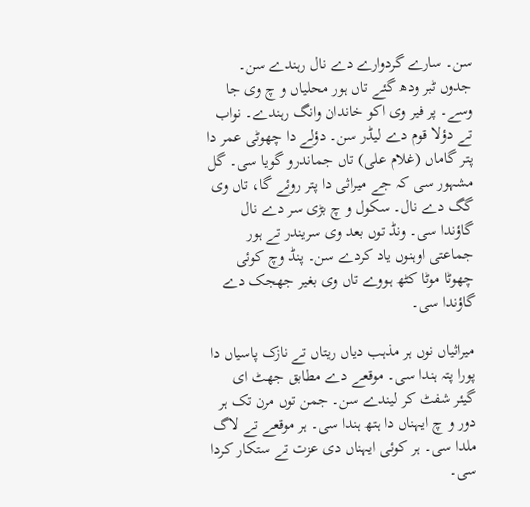سن۔ سارے گردوارے دے نال رہندے سن۔ جدوں ٹبر ودھ گئے تاں ہور محلیاں و چ وی جا وسے۔ پر فیر وی اکو خاندان وانگ رہندے۔ نواب تے دؤلا قوم دے لیڈر سن۔ دؤلے دا چھوٹی عمر دا پتر گاماں (غلام علی) تاں جماندرو گویا سی۔ گل مشہور سی کہ جے میراثی دا پتر روئے گا، تاں وی گگ دے نال۔ سکول و چ بڑی سر دے نال گاؤندا سی۔ ونڈ توں بعد وی سریندر تے ہور جماعتی اوہنوں یاد کردے سن۔ پنڈ وچ کوئی چھوٹا موٹا کٹھ ہووے تاں وی بغیر جھجک دے گاؤندا سی۔

میراثیاں نوں ہر مذہب دیاں ریتاں تے نازک پاسیاں دا پورا پتہ ہندا سی۔ موقعے دے مطابق جھٹ ای گیئر شفٹ کر لیندے سن۔ جمن توں مرن تک ہر دور و چ ایہناں دا ہتھ ہندا سی۔ ہر موقعے تے لاگ ملدا سی۔ ہر کوئی ایہناں دی عزت تے ستکار کردا سی۔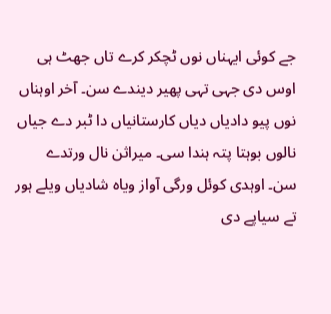جے کوئی ایہناں نوں ٹچکر کرے تاں جھٹ ہی اوس دی جہی تہی پھیر دیندے سن۔ آخر اوہناں نوں پیو دادیاں دیاں کارستانیاں دا ٹبر دے جیاں نالوں بوہتا پتہ ہندا سی۔ میراثن نال ورتدے سن۔ اوہدی کوئل ورگی آواز ویاہ شادیاں ویلے ہور تے سیاپے دی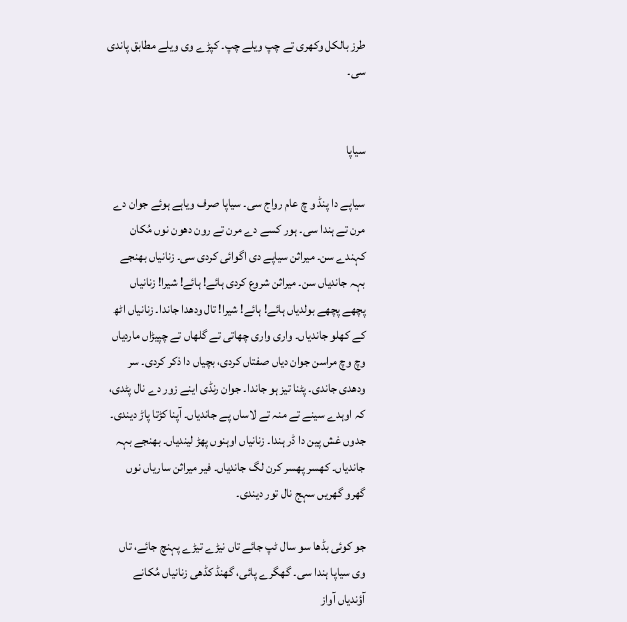طرز بالکل وکھری تے چپ ویلے چپ۔ کپڑے وی ویلے مطابق پاندی سی۔


سیاپا

سیاپے دا پنڈ و چ عام رواج سی۔ سیاپا صرف ویاہے ہوئے جوان دے مرن تے ہندا سی۔ ہور کسے دے مرن تے رون دھون نوں مُکان کہندے سن۔ میراثن سیاپے دی اگوائی کردی سی۔ زنانیاں بھنجے بہہ جاندیاں سن۔ میراثن شروع کردی ہائے! ہائے! شیرا! زنانیاں پچھے پچھے بولدیاں ہائے! ہائے! شیرا! تال ودھدا جاندا۔ زنانیاں اٹھ کے کھلو جاندیاں۔ واری واری چھاتی تے گلھاں تے چپیڑاں ماردیاں وچ وچ مراسن جوان دیاں صفتاں کردی، بچیاں دا ذکر کردی۔ سر ودھدی جاندی۔ پٹنا تیز ہو جاندا۔ جوان رنڈی اینے زور دے نال پٹدی، کہ اوہدے سینے تے منہ تے لاساں پے جاندیاں۔ آپنا کڑتا پاڑ دیندی۔ جدوں غش پین دا ڈر ہندا۔ زنانیاں اوہنوں پھڑ لیندیاں۔ بھنجے بہہ جاندیاں۔ کھسر پھسر کرن لگ جاندیاں۔ فیر میراثن ساریاں نوں گھرو گھریں سہج نال تور دیندی۔

جو کوئی بڈھا سو سال ٹپ جائے تاں نیڑے تیڑے پہنچ جائے، تاں وی سیاپا ہندا سی۔ گھگرے پائی، گھنڈ کڈھی زنانیاں مُکانے آؤندیاں آواز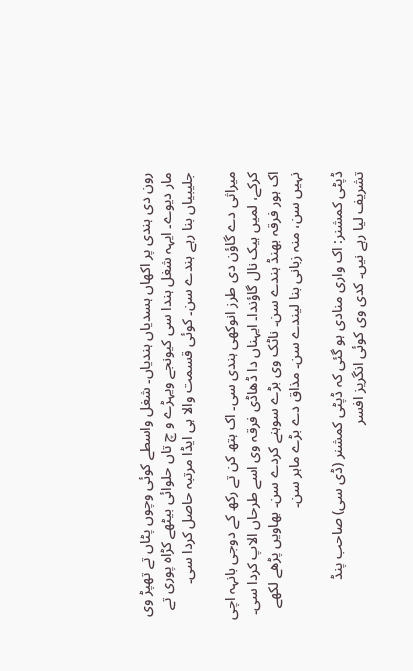رون دی ہندی پر اکھاں ہسدیاں ہندیاں۔ شغل واسطے کوئی وچوں پٹاں تے تھپڑ وی مار دیوے۔ ایہہ شغل ہندا سی کیونجے ویہڑے و چ تاں حلوائی بیٹھے کڑاہ پوری تے جلیبیاں بنا رہے ہندے سن۔ کوئی قسمت والا ہی ایڈا مرتبہ حاصل کردا سی۔

میراثی دے گاؤن دی طرز انوکھی ہندی سی۔ اک ہتھ کن تے رکھ کے دوجی بانہہ اچی کرکے، لمیں ہیک نال گاؤندا۔ ایہناں دا ڈھاڈی فرقہ وی اسے طرحاں الاپ کردا سی۔ اک ہور فرقہ بھنڈ ہندے سن۔ ناٹک وی بڑے سوہنے کردے سن۔ بھاویں پڑھے لکھے نہیں سن، منہ زبانی بنا لیندے سن۔ مذاق دے بڑے ماہر سن۔

ڈپٹی کمشنر: اک واری منادی ہو گئی کہ ڈپٹی کمشنر (ڈی سی) صاحب پنڈ تشریف لیا رہے نیں۔ کدی وی کوئی انگریز افسر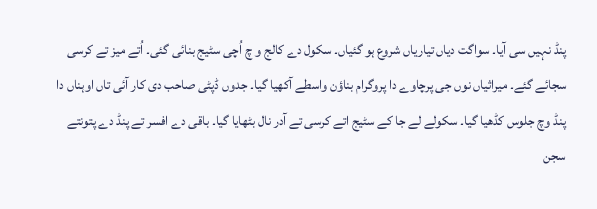پنڈ نہیں سی آیا۔ سواگت دیاں تیاریاں شروع ہو گئیاں۔ سکول دے کالج و چ اُچی سٹیج بنائی گئی۔ اُتے میز تے کرسی سجائے گئے۔ میراثیاں نوں جی پرچاوے دا پروگرام بناؤن واسطے آکھیا گیا۔ جدوں ڈپٹی صاحب دی کار آئی تاں اوہناں دا پنڈ وچ جلوس کڈھیا گیا۔ سکولے لے جا کے سٹیج اتے کرسی تے آدر نال بٹھایا گیا۔ باقی دے افسر تے پنڈ دے پتونتے سجن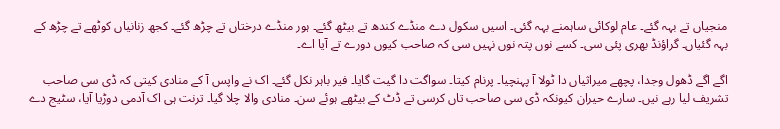منجیاں تے بہہ گئے۔ عام لوکائی ساہمنے بہہ گئی۔ اسیں سکول دے منڈے کندھ تے بیٹھ گئے۔ ہور منڈے درختاں تے چڑھ گئے۔ کجھ زنانیاں کوٹھے تے چڑھ کے بہہ گئیاں۔ گراؤنڈ بھری پئی سی۔ کسے نوں پتہ نوں نہیں سی کہ صاحب کیوں دورے تے آیا اے۔

اگے اگے ڈھول وجدا، پچھے میراثیاں دا ٹولا آ پہنچیا۔ پرنام کیتا۔ سواگت دا گیت گایا۔ فیر باہر نکل گئے۔ اک نے واپس آ کے منادی کیتی کہ ڈی سی صاحب تشریف لیا رہے نیں۔ سارے حیران کیونکہ ڈی سی صاحب تاں کرسی تے ڈٹ کے بیٹھے ہوئے سن۔ منادی والا چلا گیا۔ ترنت ہی اک آدمی دوڑیا آیا، سٹیج دے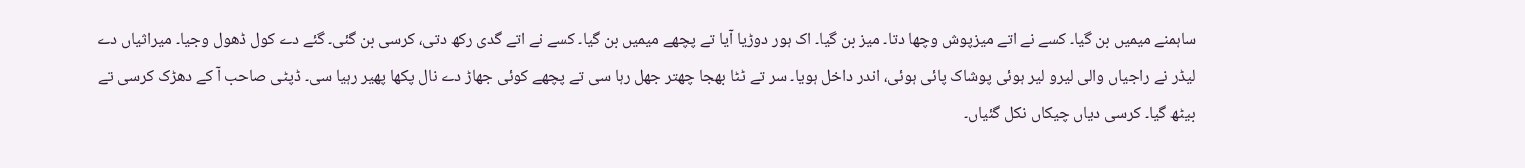ساہمنے میمیں بن گیا۔ کسے نے اتے میزپوش وچھا دتا۔ میز بن گیا۔ اک ہور دوڑیا آیا تے پچھے میمیں بن گیا۔ کسے نے اتے گدی رکھ دتی، کرسی بن گئی۔ گئے دے کول ڈھول وجیا۔ میراثیاں دے لیڈر نے راجیاں والی لیرو لیر ہوئی پوشاک پائی ہوئی، اندر داخل ہویا۔ سر تے ٹٹا بھجا چھتر جھل رہا سی تے پچھے کوئی جھاڑ دے نال پکھا پھیر رہیا سی۔ ڈپٹی صاحب آ کے دھڑک کرسی تے بیٹھ گیا۔ کرسی دیاں چیکاں نکل گئیاں۔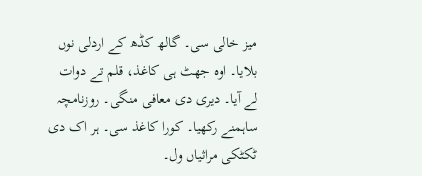میز خالی سی۔ گالھ کڈھ کے اردلی نوں بلایا۔ اوہ جھٹ ہی کاغذ، قلم تے دوات لے آیا۔ دیری دی معافی منگی۔ روزنامچہ ساہمنے رکھیا۔ کورا کاغذ سی۔ ہر اک دی ٹکٹکی مراثیاں ول۔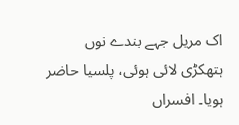اک مریل جہے بندے نوں ہتھکڑی لائی ہوئی، پلسیا حاضر ہویا۔ افسراں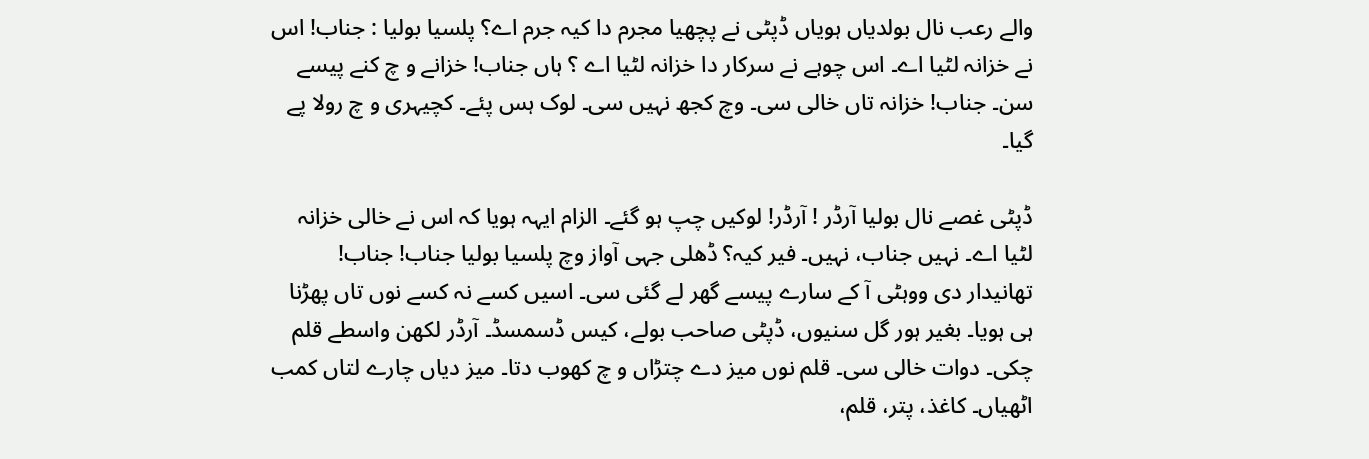والے رعب نال بولدیاں ہویاں ڈپٹی نے پچھیا مجرم دا کیہ جرم اے؟ پلسیا بولیا : جناب! اس نے خزانہ لٹیا اے۔ اس چوہے نے سرکار دا خزانہ لٹیا اے ؟ ہاں جناب! خزانے و چ کنے پیسے سن۔ جناب! خزانہ تاں خالی سی۔ وچ کجھ نہیں سی۔ لوک ہس پئے۔ کچیہری و چ رولا پے گیا۔

ڈپٹی غصے نال بولیا آرڈر ! آرڈر! لوکیں چپ ہو گئے۔ الزام ایہہ ہویا کہ اس نے خالی خزانہ لٹیا اے۔ نہیں جناب، نہیں۔ فیر کیہ؟ ڈھلی جہی آواز وچ پلسیا بولیا جناب! جناب! تھانیدار دی ووہٹی آ کے سارے پیسے گھر لے گئی سی۔ اسیں کسے نہ کسے نوں تاں پھڑنا ہی ہویا۔ بغیر ہور گل سنیوں، ڈپٹی صاحب بولے، کیس ڈسمسڈ۔ آرڈر لکھن واسطے قلم چکی۔ دوات خالی سی۔ قلم نوں میز دے چتڑاں و چ کھوب دتا۔ میز دیاں چارے لتاں کمب اٹھیاں۔ کاغذ، پتر، قلم،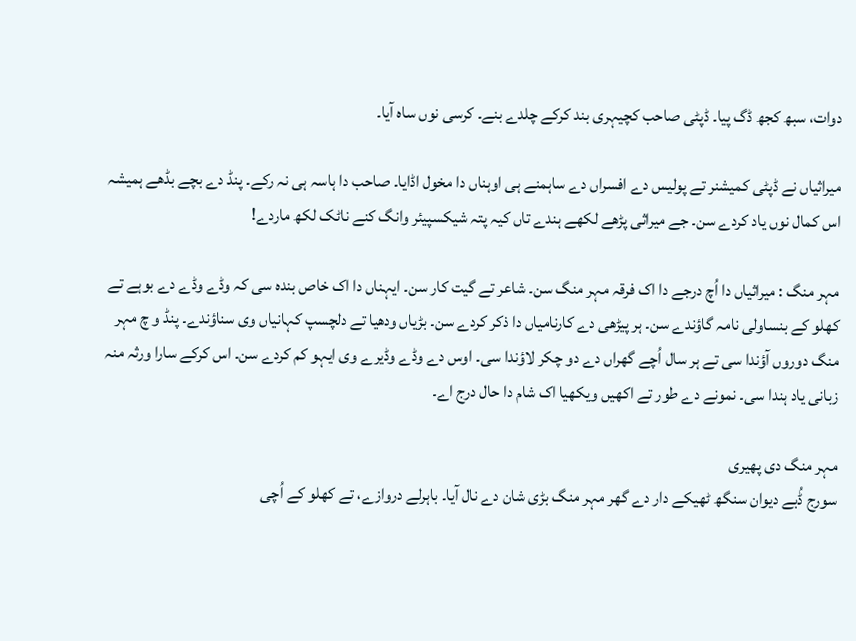دوات، سبھ کجھ ڈگ پیا۔ ڈپٹی صاحب کچیہری بند کرکے چلدے بنے۔ کرسی نوں ساہ آیا۔

میراثیاں نے ڈپٹی کمیشنر تے پولیس دے افسراں دے ساہمنے ہی اوہناں دا مخول اڈایا۔ صاحب دا ہاسہ ہی نہ رکے۔ پنڈ دے بچے بڈھے ہمیشہ اس کمال نوں یاد کردے سن۔ جے میراثی پڑھے لکھے ہندے تاں کیہ پتہ شیکسپیئر وانگ کنے ناٹک لکھ ماردے!

مہر منگ : میراثیاں دا اُچ درجے دا اک فرقہ مہر منگ سن۔ شاعر تے گیت کار سن۔ ایہناں دا اک خاص بندہ سی کہ وڈے وڈے دے بوہے تے کھلو کے بنساولی نامہ گاؤندے سن۔ ہر پیڑھی دے کارنامیاں دا ذکر کردے سن۔ بڑیاں ودھیا تے دلچسپ کہانیاں وی سناؤندے۔ پنڈ و چ مہر منگ دوروں آؤندا سی تے ہر سال اُچے گھراں دے دو چکر لاؤندا سی۔ اوس دے وڈے وڈیرے وی ایہو کم کردے سن۔ اس کرکے سارا ورثہ منہ زبانی یاد ہندا سی۔ نمونے دے طور تے اکھیں ویکھیا اک شام دا حال درج اے۔

مہر منگ دی پھیری
سورج ڈُبے دیوان سنگھ ٹھیکے دار دے گھر مہر منگ بڑی شان دے نال آیا۔ باہرلے دروازے، تے کھلو کے اُچی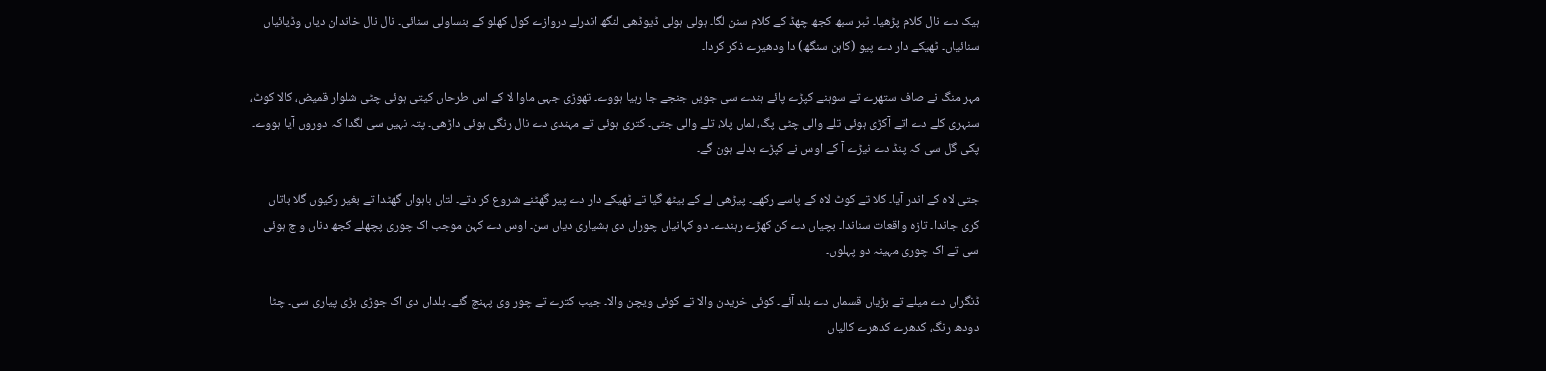ہیک دے نال کلام پڑھیا۔ ٹبر سبھ کجھ چھڈ کے کلام سنن لگا۔ ہولی ہولی ڈیوڈھی لنگھ اندرلے دروازے کول کھلو کے بنساولی سنائی۔ نال نال خاندان دیاں وڈیائیاں سنائیاں۔ ٹھیکے دار دے پیو (کاہن سنگھ) دا ودھیرے ذکر کردا۔

مہر منگ نے صاف ستھرے تے سوہنے کپڑے پائے ہندے سی جویں جنجے جا رہیا ہووے۔ تھوڑی جہی ماوا لا کے اس طرحاں کیتی ہوئی چٹی شلوار قمیض، کالا کوٹ، سنہری کلے دے اتے آکڑی ہوئی تلے والی چٹی پگ، لماں پلا، تلے والی جتی۔ کتری ہوئی تے مہندی دے نال رنگی ہوئی داڑھی۔ پتہ نہیں سی لگدا کہ دوروں آیا ہووے۔ پکی گل سی کہ پنڈ دے نیڑے آ کے اوس نے کپڑے بدلے ہون گے۔

جتی لاہ کے اندر آیا۔ کلا تے کوٹ لاہ کے پاسے رکھے۔ پیڑھی لے کے بیٹھ گیا تے ٹھیکے دار دے پیر گھٹنے شروع کر دتے۔ لتاں باہواں گھٹدا تے بغیر رکیوں گلا باتاں کری جاندا۔ تازہ واقعات سناندا۔ بچیاں دے کن کھڑے رہندے۔ دو کہانیاں چوراں دی ہشیاری دیاں سن۔ اوس دے کہن موجب اک چوری پچھلے کجھ دناں و چ ہوئی سی تے اک چوری مہینہ دو پہلوں۔

ڈنگراں دے میلے تے بڑیاں قسماں دے بلد آئے۔ کوئی خریدن والا تے کوئی ویچن والا۔ جیب کترے تے چور وی پہنچ گئے۔ بلداں دی اک جوڑی بڑی پیاری سی۔ چٹا دودھ رنگ، کدھرے کدھرے کالیاں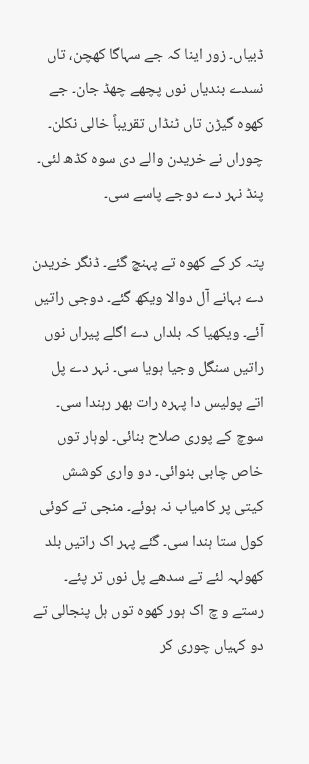ڈبیاں۔ زور اینا کہ جے سہاگا کھچن، تاں نسدے بندیاں نوں پچھے چھڈ جان۔ جے کھوہ گیڑن تاں ٹنڈاں تقریباً خالی نکلن۔ چوراں نے خریدن والے دی سوہ کڈھ لئی۔ پنڈ نہر دے دوجے پاسے سی۔

پتہ کر کے کھوہ تے پہنچ گئے۔ ڈنگر خریدن دے بہانے آل دوالا ویکھ گئے۔ دوجی راتیں آئے۔ ویکھیا کہ بلداں دے اگلے پیراں نوں راتیں سنگل وجیا ہویا سی۔ نہر دے پل اتے پولیس دا پہرہ رات بھر رہندا سی۔ سوچ کے پوری صلاح بنائی۔ لوہار توں خاص چابی بنوائی۔ دو واری کوشش کیتی پر کامیاب نہ ہوئے۔ منجی تے کوئی کول ستا ہندا سی۔ گئے پہر اک راتیں بلد کھولہہ لئے تے سدھے پل نوں تر پئے۔ رستے و چ اک ہور کھوہ توں ہل پنجالی تے دو کہیاں چوری کر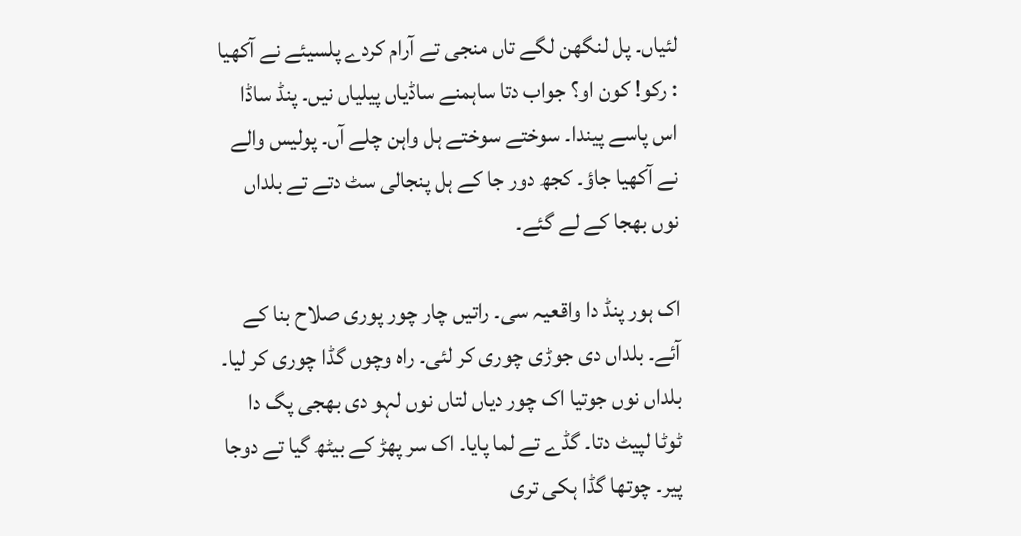لئیاں۔ پل لنگھن لگے تاں منجی تے آرام کردے پلسیئے نے آکھیا : رکو! کون او؟ جواب دتا ساہمنے ساڈیاں پیلیاں نیں۔ پنڈ ساڈا اس پاسے پیندا۔ سوختے سوختے ہل واہن چلے آں۔ پولیس والے نے آکھیا جاؤ۔ کجھ دور جا کے ہل پنجالی سٹ دتے تے بلداں نوں بھجا کے لے گئے۔

اک ہور پنڈ دا واقعیہ سی۔ راتیں چار چور پوری صلاح بنا کے آئے۔ بلداں دی جوڑی چوری کر لئی۔ راہ وچوں گڈا چوری کر لیا۔ بلداں نوں جوتیا اک چور دیاں لتاں نوں لہو دی بھجی پگ دا ٹوٹا لپیٹ دتا۔ گڈے تے لما پایا۔ اک سر پھڑ کے بیٹھ گیا تے دوجا پیر۔ چوتھا گڈا ہکی تری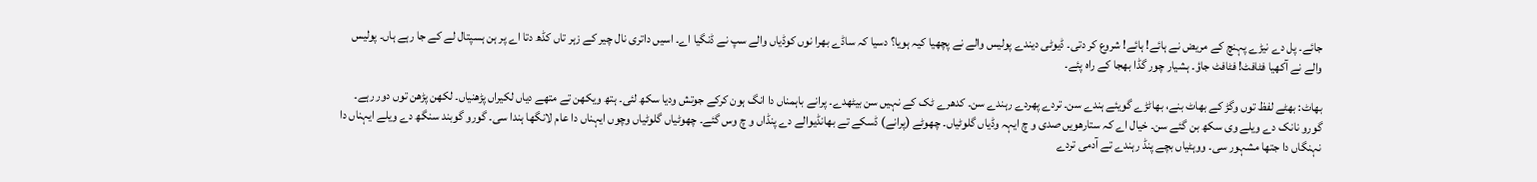جائے۔ پل دے نیڑے پہنچ کے مریض نے ہائے! ہائے! شروع کر دتی۔ ڈیوٹی دیندے پولیس والے نے پچھیا کیہ ہویا؟ دسیا کہ ساڈے بھرا نوں کوڈیاں والے سپ نے ڈنگیا اے۔ اسیں داتری نال چیر کے زہر تاں کڈھ دتا اے پر ہن ہسپتال لے کے جا رہے ہاں۔ پولیس والے نے آکھیا فٹافٹ! فٹافٹ جاؤ۔ ہشیار چور گڈا بھجا کے راہ پئے۔

بھاٹ: بھٹے لفظ توں وگڑ کے بھاٹ بنے، بھاٹڑے گویئے ہندے سن۔ تردے پھردے رہندے سن۔ کدھرے ٹک کے نہیں سن بیٹھدے۔ پرانے باہمناں دا انگ ہون کرکے جوتش ودیا سکھ لئی۔ ہتھ ویکھن تے متھے دیاں لکیراں پڑھنیاں۔ لکھن پڑھن توں دور رہے۔ گورو نانک دے ویلے وی سکھ بن گئے سن۔ خیال اے کہ ستارھویں صدی و چ ایہہ وڈیاں گلوٹیاں۔ چھوٹے (پرانے) ڈسکے تے بھانڈیوالے دے پنڈاں و چ وس گئے۔ چھوٹیاں گلوٹیاں وچوں ایہناں دا عام لانگھا ہندا سی۔ گورو گوبند سنگھ دے ویلے ایہناں دا نہنگاں دا جتھا مشہور سی۔ ووہٹیاں بچے پنڈ رہندے تے آدمی تردے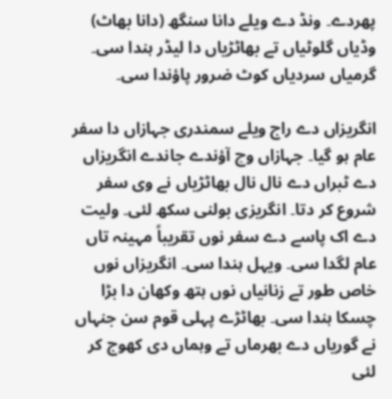پھردے۔ ونڈ دے ویلے دانا سنگھ (دانا بھاٹ) وڈیاں گلوٹیاں تے بھاٹڑیاں دا لیڈر ہندا سی۔ گرمیاں سردیاں کوٹ ضرور پاؤندا سی۔

انگریزاں دے راج ویلے سمندری جہازاں دا سفر عام ہو گیا۔ جہازاں وچ آؤندے جاندے انگریزاں دے ٹبراں دے نال نال بھاٹڑیاں نے وی سفر شروع کر دتا۔ انگریزی بولنی سکھ لئی۔ ولیت دے اک پاسے دے سفر نوں تقریباً مہینہ تاں عام لگدا سی۔ ویہل ہندا سی۔ انگریزاں نوں خاص طور تے زنانیاں نوں ہتھ وکھان دا بڑا چسکا ہندا سی۔ بھاٹڑے پہلی قوم سن جنہاں نے گوریاں دے بھرماں تے وہماں دی کھوج کر لئی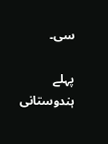سی۔

پہلے ہندوستانی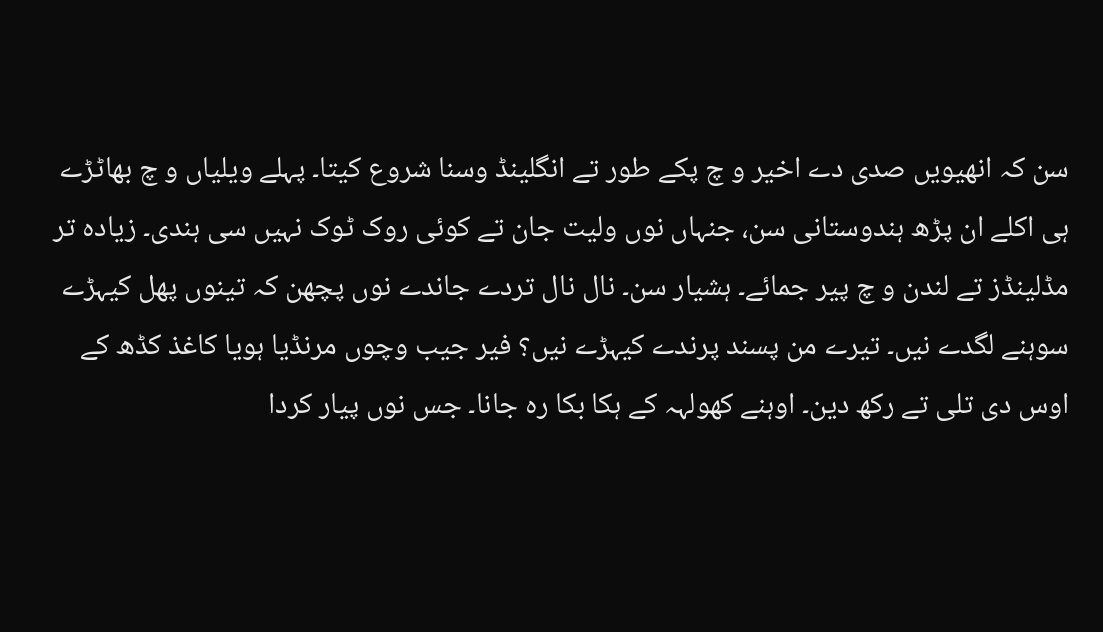سن کہ انھیویں صدی دے اخیر و چ پکے طور تے انگلینڈ وسنا شروع کیتا۔ پہلے ویلیاں و چ بھاٹڑے ہی اکلے ان پڑھ ہندوستانی سن، جنہاں نوں ولیت جان تے کوئی روک ٹوک نہیں سی ہندی۔ زیادہ تر مڈلینڈز تے لندن و چ پیر جمائے۔ ہشیار سن۔ نال نال تردے جاندے نوں پچھن کہ تینوں پھل کیہڑے سوہنے لگدے نیں۔ تیرے من پسند پرندے کیہڑے نیں؟ فیر جیب وچوں مرنڈیا ہویا کاغذ کڈھ کے اوس دی تلی تے رکھ دین۔ اوہنے کھولہہ کے ہکا بکا رہ جانا۔ جس نوں پیار کردا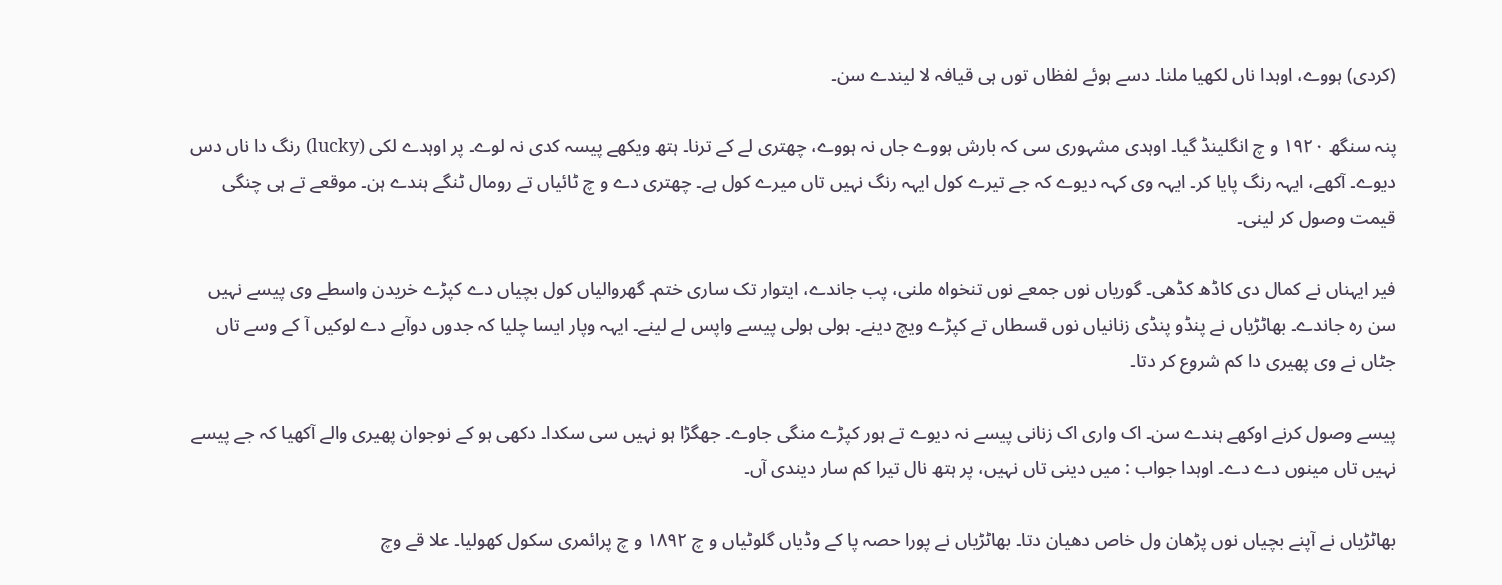(کردی) ہووے، اوہدا ناں لکھیا ملنا۔ دسے ہوئے لفظاں توں ہی قیافہ لا لیندے سن۔

پنہ سنگھ ١٩٢٠ و چ انگلینڈ گیا۔ اوہدی مشہوری سی کہ بارش ہووے جاں نہ ہووے، چھتری لے کے ترنا۔ ہتھ ویکھے پیسہ کدی نہ لوے۔ پر اوہدے لکی (lucky) رنگ دا ناں دس دیوے۔ آکھے، ایہہ رنگ پایا کر۔ ایہہ وی کہہ دیوے کہ جے تیرے کول ایہہ رنگ نہیں تاں میرے کول ہے۔ چھتری دے و چ ٹائیاں تے رومال ٹنگے ہندے ہن۔ موقعے تے ہی چنگی قیمت وصول کر لینی۔

فیر ایہناں نے کمال دی کاڈھ کڈھی۔ گوریاں نوں جمعے نوں تنخواہ ملنی، پب جاندے، ایتوار تک ساری ختم۔ گھروالیاں کول بچیاں دے کپڑے خریدن واسطے وی پیسے نہیں سن رہ جاندے۔ بھاٹڑیاں نے پنڈو پنڈی زنانیاں نوں قسطاں تے کپڑے ویچ دینے۔ ہولی ہولی پیسے واپس لے لینے۔ ایہہ وپار ایسا چلیا کہ جدوں دوآبے دے لوکیں آ کے وسے تاں جٹاں نے وی پھیری دا کم شروع کر دتا۔

پیسے وصول کرنے اوکھے ہندے سن۔ اک واری اک زنانی پیسے نہ دیوے تے ہور کپڑے منگی جاوے۔ جھگڑا ہو نہیں سی سکدا۔ دکھی ہو کے نوجوان پھیری والے آکھیا کہ جے پیسے نہیں تاں مینوں دے دے۔ اوہدا جواب : میں دینی تاں نہیں، پر ہتھ نال تیرا کم سار دیندی آں۔

بھاٹڑیاں نے آپنے بچیاں نوں پڑھان ول خاص دھیان دتا۔ بھاٹڑیاں نے پورا حصہ پا کے وڈیاں گلوٹیاں و چ ١٨٩٢ و چ پرائمری سکول کھولیا۔ علا قے وچ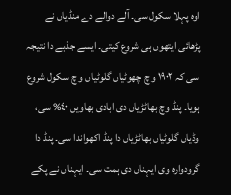اوہ پہلا سکول سی۔ آلے دوالے دے منڈیاں نے پڑھائی ایتھوں ہی شروع کیتی۔ ایسے جذبے دا نتیجہ سی کہ ١٩٠٢ و چ چھوٹیاں گلوٹیاں و چ سکول شروع ہویا۔ پنڈ وچ بھاٹڑیاں دی ابادی بھاویں ٤٠% سی، وڈیاں گلوٹیاں بھاٹڑیاں دا پنڈ اکھواندا سی۔ پنڈ دا گرودوارہ وی ایہناں دی ہمت سی۔ ایہناں نے پکے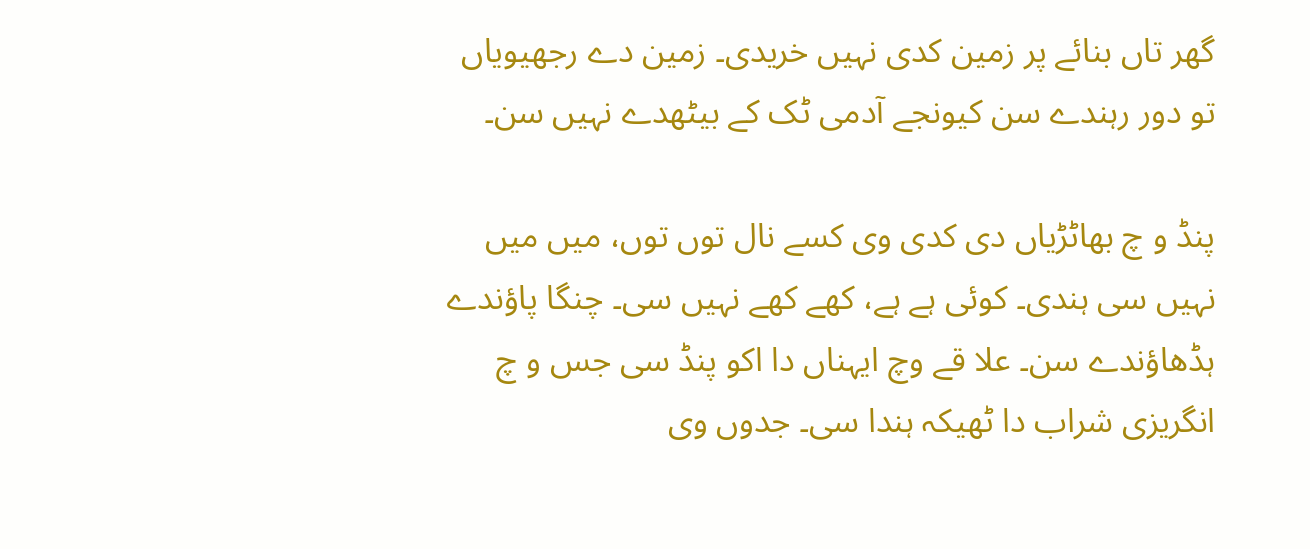گھر تاں بنائے پر زمین کدی نہیں خریدی۔ زمین دے رجھیویاں تو دور رہندے سن کیونجے آدمی ٹک کے بیٹھدے نہیں سن۔

پنڈ و چ بھاٹڑیاں دی کدی وی کسے نال توں توں، میں میں نہیں سی ہندی۔ کوئی ہے ہے، کھے کھے نہیں سی۔ چنگا پاؤندے ہڈھاؤندے سن۔ علا قے وچ ایہناں دا اکو پنڈ سی جس و چ انگریزی شراب دا ٹھیکہ ہندا سی۔ جدوں وی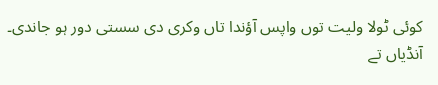کوئی ٹولا ولیت توں واپس آؤندا تاں وکری دی سستی دور ہو جاندی۔ آنڈیاں تے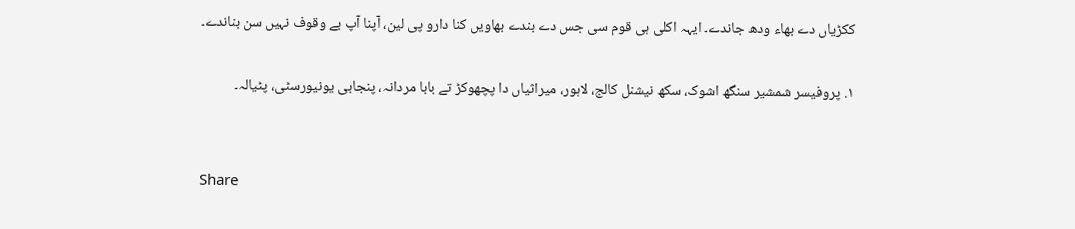ککڑیاں دے بھاء ودھ جاندے۔ ایہہ اکلی ہی قوم سی جس دے بندے بھاویں کنا دارو پی لین، آپنا آپ بے وقوف نہیں سن بناندے۔

١. پروفیسر شمشیر سنگھ اشوک، سکھ نیشنل کالج، لاہور، میراثیاں دا پچھوکڑ تے بابا مردانہ، پنجابی یونیورسٹی، پٹیالہ۔


Share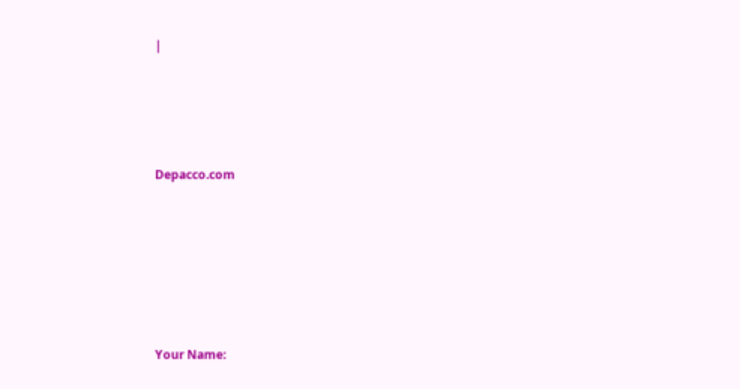|




Depacco.com






Your Name: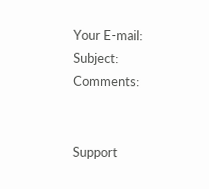Your E-mail:
Subject:
Comments:


Support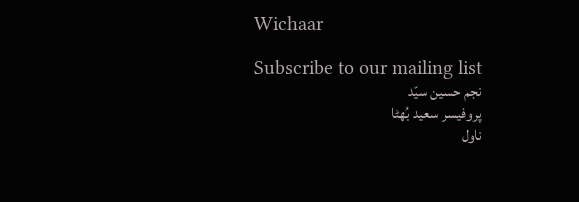Wichaar

Subscribe to our mailing list
نجم حسین سیّد
پروفیسر سعید بُھٹا
ناول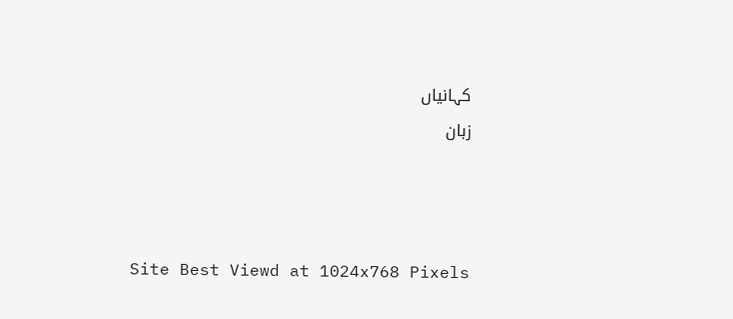کہانیاں
زبان



Site Best Viewd at 1024x768 Pixels